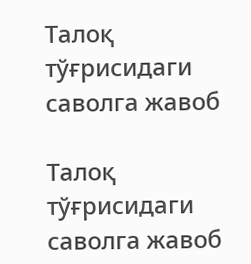Талоқ тўғрисидаги саволга жавоб

Талоқ тўғрисидаги саволга жавоб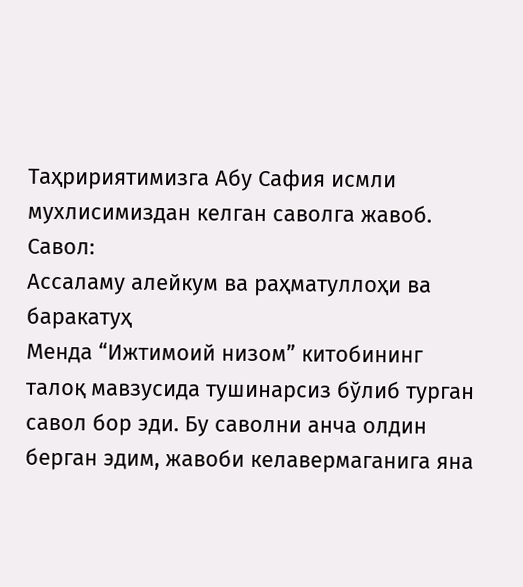Таҳририятимизга Абу Сафия исмли мухлисимиздан келган саволга жавоб.
Савол:
Ассаламу алейкум ва раҳматуллоҳи ва баракатуҳ
Менда “Ижтимоий низом” китобининг талоқ мавзусида тушинарсиз бўлиб турган савол бор эди. Бу саволни анча олдин берган эдим, жавоби келавермаганига яна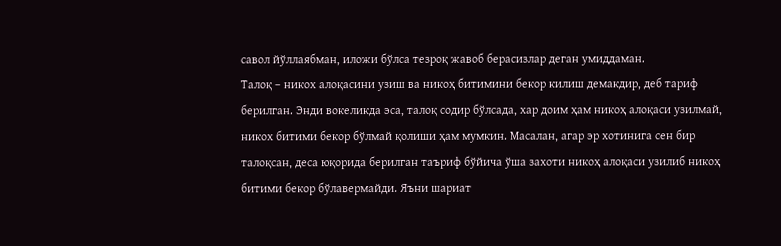савол йўллаябман, иложи бўлса тезроқ жавоб берасизлар деган умиддаман.
Талоқ – никох алоқасини узиш ва никоҳ битимини бекор килиш демакдир, деб тариф берилган. Энди вокеликда эса, талоқ содир бўлсада, хар доим ҳам никоҳ алоқаси узилмай, никох битими бекор бўлмай қолиши ҳам мумкин. Масалан, агар эр хотинига сен бир талоқсан, деса юқорида берилган таъриф бўйича ўша захоти никоҳ алоқаси узилиб никоҳ битими бекор бўлавермайди. Яъни шариат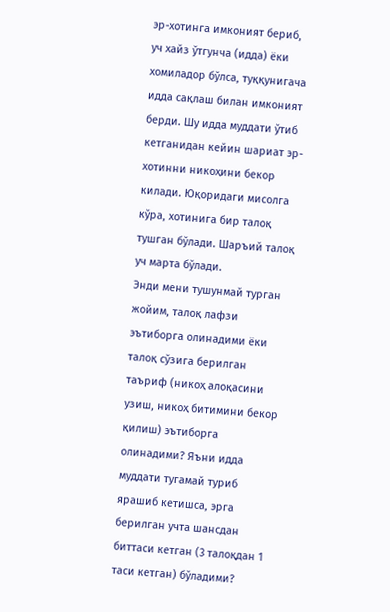эр-хотинга имконият бериб, уч хайз ўтгунча (идда) ёки хомиладор бўлса, туққунигача идда сақлаш билан имконият берди. Шу идда муддати ўтиб кетганидан кейин шариат эр-хотинни никоҳини бекор килади. Юқоридаги мисолга кўра, хотинига бир талоқ тушган бўлади. Шаръий талоқ уч марта бўлади.
Энди мени тушунмай турган жойим, талоқ лафзи эътиборга олинадими ёки талоқ сўзига берилган таъриф (никоҳ алоқасини узиш, никоҳ битимини бекор қилиш) эътиборга олинадими? Яъни идда муддати тугамай туриб ярашиб кетишса, эрга берилган учта шансдан биттаси кетган (3 талоқдан 1 таси кетган) бўладими?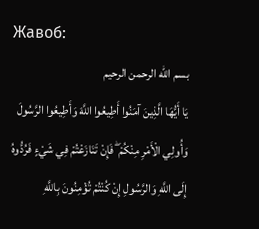Жавоб:
بسم الله الرحمن الرحيم
يَا أَيُّهَا الَّذِينَ آمَنُوا أَطِيعُوا اللَّهَ وَأَطِيعُوا الرَّسُولَ وَأُولِي الْأَمْرِ مِنْكُمْ ۖ فَإِنْ تَنَازَعْتُمْ فِي شَيْءٍ فَرُدُّوهُ إِلَى اللَّهِ وَالرَّسُولِ إِنْ كُنْتُمْ تُؤْمِنُونَ بِاللَّهِ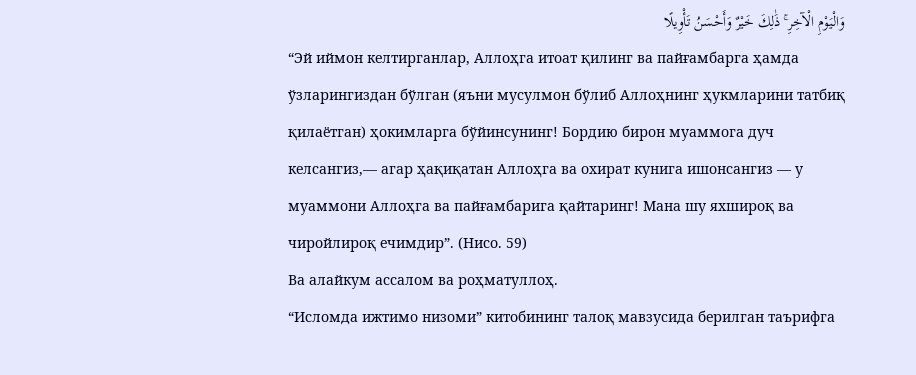وَالْيَوْمِ الْآخِرِ ۚ ذَٰلِكَ خَيْرٌ وَأَحْسَنُ تَأْوِيلًا
“Эй иймон келтирганлар, Аллоҳга итоат қилинг ва пайғамбарга ҳамда ўзларингиздан бўлган (яъни мусулмон бўлиб Аллоҳнинг ҳукмларини татбиқ қилаётган) ҳокимларга бўйинсунинг! Бордию бирон муаммога дуч келсангиз,— агар ҳақиқатан Аллоҳга ва охират кунига ишонсангиз — у муаммони Аллоҳга ва пайғамбарига қайтаринг! Мана шу яхшироқ ва чиройлироқ ечимдир”. (Нисо. 59)
Ва алайкум ассалом ва роҳматуллоҳ.
“Исломда ижтимо низоми” китобининг талоқ мавзусида берилган таърифга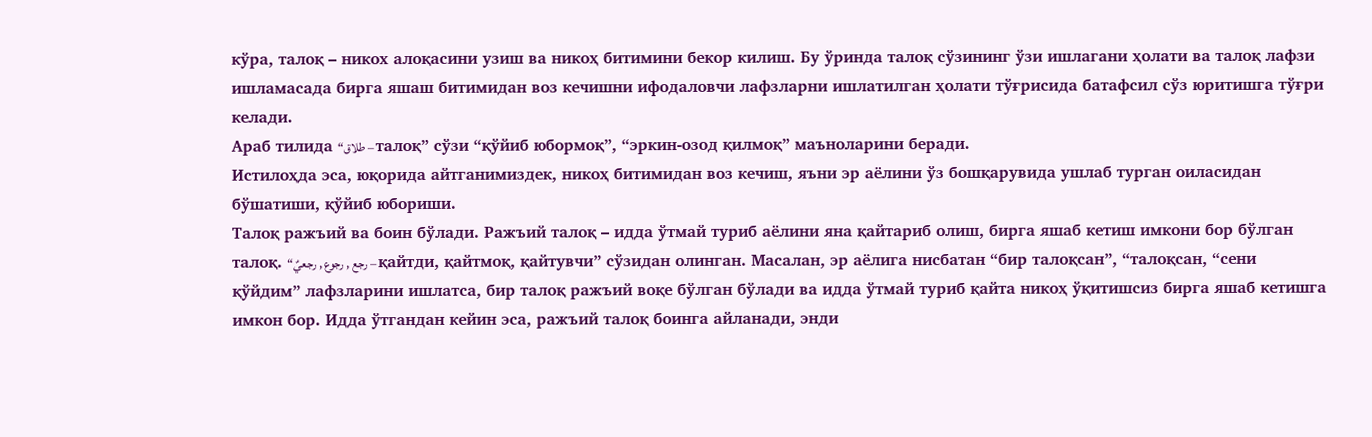кўра, талоқ – никох алоқасини узиш ва никоҳ битимини бекор килиш. Бу ўринда талоқ сўзининг ўзи ишлагани ҳолати ва талоқ лафзи ишламасада бирга яшаш битимидан воз кечишни ифодаловчи лафзларни ишлатилган ҳолати тўғрисида батафсил сўз юритишга тўғри келади.
Араб тилида “طلاق – талоқ” сўзи “қўйиб юбормоқ”, “эркин-озод қилмоқ” маъноларини беради.
Истилоҳда эса, юқорида айтганимиздек, никоҳ битимидан воз кечиш, яъни эр аёлини ўз бошқарувида ушлаб турган оиласидан бўшатиши, қўйиб юбориши.
Талоқ ражъий ва боин бўлади. Ражъий талоқ – идда ўтмай туриб аёлини яна қайтариб олиш, бирга яшаб кетиш имкони бор бўлган талоқ. “رجع , رجوع , رجعيٌ – қайтди, қайтмоқ, қайтувчи” сўзидан олинган. Масалан, эр аёлига нисбатан “бир талоқсан”, “талоқсан, “сени қўйдим” лафзларини ишлатса, бир талоқ ражъий воқе бўлган бўлади ва идда ўтмай туриб қайта никоҳ ўқитишсиз бирга яшаб кетишга имкон бор. Идда ўтгандан кейин эса, ражъий талоқ боинга айланади, энди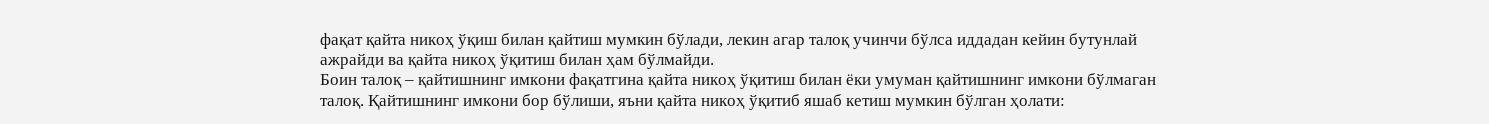фақат қайта никоҳ ўқиш билан қайтиш мумкин бўлади, лекин агар талоқ учинчи бўлса иддадан кейин бутунлай ажрайди ва қайта никоҳ ўқитиш билан ҳам бўлмайди.
Боин талоқ – қайтишнинг имкони фақатгина қайта никоҳ ўқитиш билан ёки умуман қайтишнинг имкони бўлмаган талоқ. Қайтишнинг имкони бор бўлиши, яъни қайта никоҳ ўқитиб яшаб кетиш мумкин бўлган ҳолати: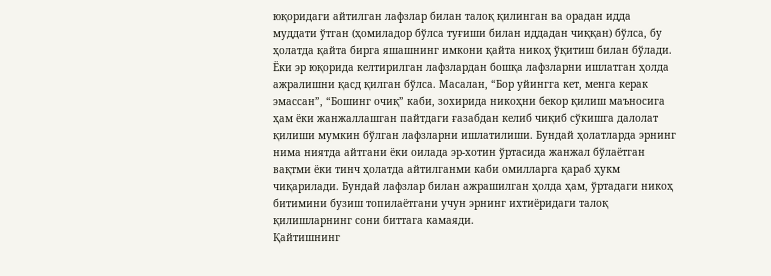юқоридаги айтилган лафзлар билан талоқ қилинган ва орадан идда муддати ўтган (ҳомиладор бўлса туғиши билан иддадан чиққан) бўлса, бу ҳолатда қайта бирга яшашнинг имкони қайта никоҳ ўқитиш билан бўлади. Ёки эр юқорида келтирилган лафзлардан бошқа лафзларни ишлатган ҳолда ажралишни қасд қилган бўлса. Масалан, “Бор уйингга кет, менга керак эмассан”, “Бошинг очиқ” каби, зохирида никоҳни бекор қилиш маъносига ҳам ёки жанжаллашган пайтдаги ғазабдан келиб чиқиб сўкишга далолат қилиши мумкин бўлган лафзларни ишлатилиши. Бундай ҳолатларда эрнинг нима ниятда айтгани ёки оилада эр-хотин ўртасида жанжал бўлаётган вақтми ёки тинч ҳолатда айтилганми каби омилларга қараб ҳукм чиқарилади. Бундай лафзлар билан ажрашилган ҳолда ҳам, ўртадаги никоҳ битимини бузиш топилаётгани учун эрнинг ихтиёридаги талоқ қилишларнинг сони биттага камаяди.
Қайтишнинг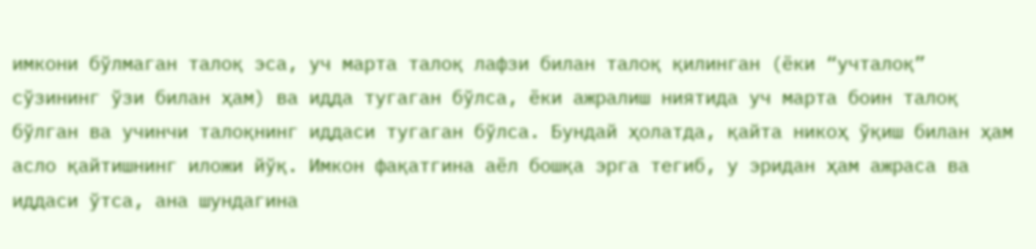имкони бўлмаган талоқ эса, уч марта талоқ лафзи билан талоқ қилинган (ёки “учталоқ” сўзининг ўзи билан ҳам) ва идда тугаган бўлса, ёки ажралиш ниятида уч марта боин талоқ бўлган ва учинчи талоқнинг иддаси тугаган бўлса. Бундай ҳолатда, қайта никоҳ ўқиш билан ҳам асло қайтишнинг иложи йўқ. Имкон фақатгина аёл бошқа эрга тегиб, у эридан ҳам ажраса ва иддаси ўтса, ана шундагина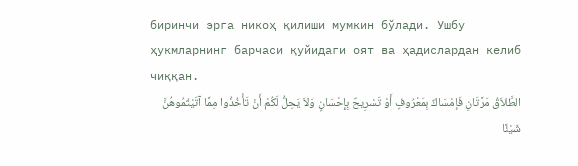биринчи эрга никоҳ қилиши мумкин бўлади. Ушбу ҳукмларнинг барчаси қуйидаги оят ва ҳадислардан келиб чиққан.
الطَّلاَقُ مَرَّتَانِ فَإمْسَاكٌ بِمَعْرُوفٍ أَوْ تَسْرِيحٌ بِإِحْسَانٍ وَلاَ يَحِلُّ لَكُمْ أَنْ تَأْخُذُوا مِمَّا آتَيْتُمُوهُنَّ شَيْئًا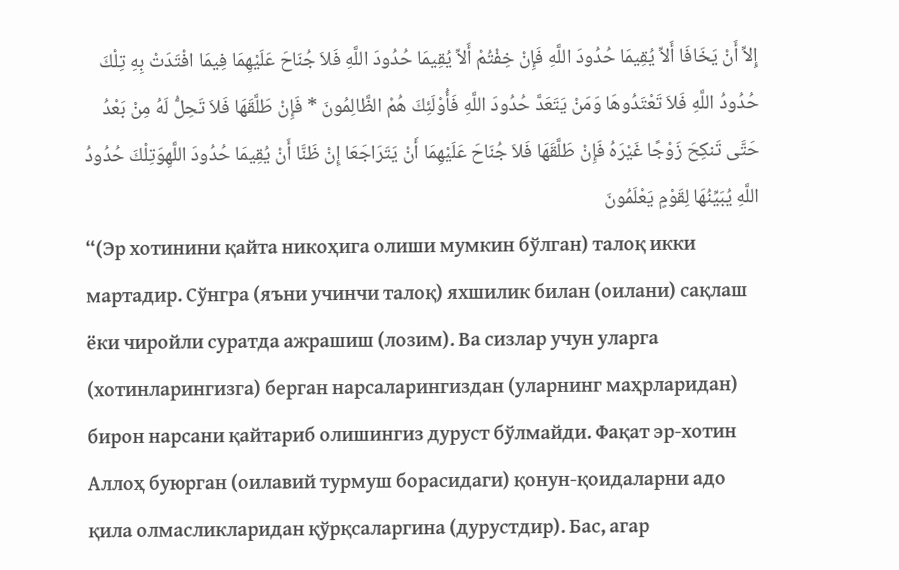إِلاِّ أَنْ يَخَافَا أَلاِّ يُقِيمَا حُدُودَ اللَّهِ فَإِنْ خِفْتُمْ أَلاِّ يُقِيمَا حُدُودَ اللَّهِ فَلاَ جُنَاحَ عَلَيْهِمَا فِيمَا افْتَدَتْ بِهِ تِلْكَ حُدُودُ اللَّهِ فَلاَ تَعْتَدُوهَا وَمَنْ يَتَعَدَّ حُدُودَ اللَّهِ فَأُوْلَئِكَ هُمْ الظَّالِمُونَ * فَإِنْ طَلَّقَهَا فَلاَ تَحِلُّ لَهُ مِنْ بَعْدُ حَتَّى تَنكِحَ زَوْجًا غَيْرَهُ فَإِنْ طَلَّقَهَا فَلاَ جُنَاحَ عَلَيْهِمَا أَنْ يَتَرَاجَعَا إِنْ ظَنَّا أَنْ يُقِيمَا حُدُودَ اللَّهِوَتِلْكَ حُدُودُ اللَّهِ يُبَيِّنُهَا لِقَوْمٍ يَعْلَمُونَ
“(Эр хотинини қайта никоҳига олиши мумкин бўлган) талоқ икки мартадир. Сўнгра (яъни учинчи талоқ) яхшилик билан (оилани) сақлаш ёки чиройли суратда ажрашиш (лозим). Ва сизлар учун уларга (хотинларингизга) берган нарсаларингиздан (уларнинг маҳрларидан) бирон нарсани қайтариб олишингиз дуруст бўлмайди. Фақат эр-хотин Аллоҳ буюрган (оилавий турмуш борасидаги) қонун-қоидаларни адо қила олмасликларидан қўрқсаларгина (дурустдир). Бас, агар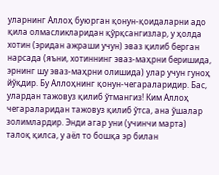уларнинг Аллоҳ буюрган қонун-қоидаларни адо қила олмасликларидан қўрқсангизлар, у ҳолда хотин (эридан ажраши учун) эваз қилиб берган нарсада (яъни, хотиннинг эваз-маҳрни беришида, эрнинг шу эваз-маҳрни олишида) улар учун гуноҳ йўқдир. Бу Аллоҳнинг қонун-чегараларидир. Бас, улардан тажовуз қилиб ўтмангиз! Ким Аллоҳ чегараларидан тажовуз қилиб ўтса, ана ўшалар золимлардир. Энди агар уни (учинчи марта) талоқ қилса, у аёл то бошқа эр билан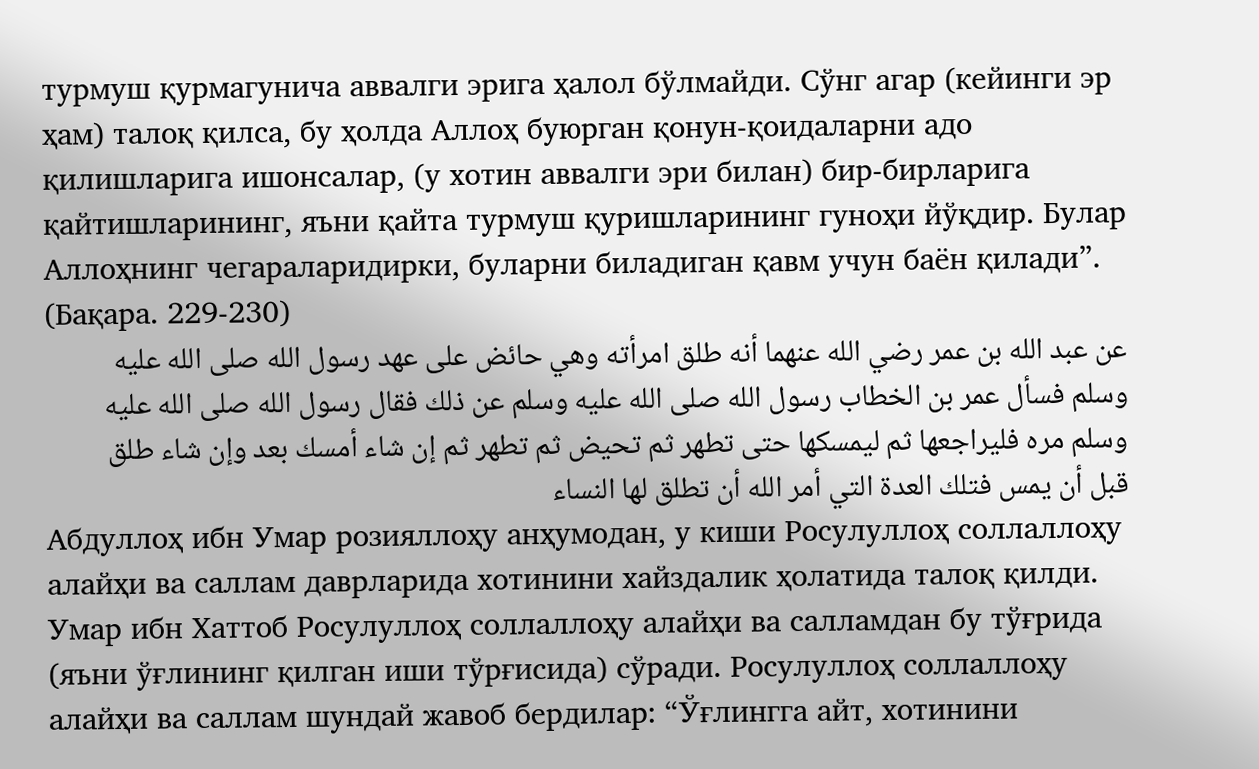турмуш қурмагунича аввалги эрига ҳалол бўлмайди. Сўнг агар (кейинги эр ҳам) талоқ қилса, бу ҳолда Аллоҳ буюрган қонун-қоидаларни адо қилишларига ишонсалар, (у хотин аввалги эри билан) бир-бирларига қайтишларининг, яъни қайта турмуш қуришларининг гуноҳи йўқдир. Булар Аллоҳнинг чегараларидирки, буларни биладиган қавм учун баён қилади”. (Бақара. 229-230)
عن عبد الله بن عمر رضي الله عنهما أنه طلق امرأته وهي حائض على عهد رسول الله صلى الله عليه وسلم فسأل عمر بن الخطاب رسول الله صلى الله عليه وسلم عن ذلك فقال رسول الله صلى الله عليه وسلم مره فليراجعها ثم ليمسكها حتى تطهر ثم تحيض ثم تطهر ثم إن شاء أمسك بعد وإن شاء طلق قبل أن يمس فتلك العدة التي أمر الله أن تطلق لها النساء
Абдуллоҳ ибн Умар розияллоҳу анҳумодан, у киши Росулуллоҳ соллаллоҳу алайҳи ва саллам даврларида хотинини хайздалик ҳолатида талоқ қилди. Умар ибн Хаттоб Росулуллоҳ соллаллоҳу алайҳи ва салламдан бу тўғрида (яъни ўғлининг қилган иши тўрғисида) сўради. Росулуллоҳ соллаллоҳу алайҳи ва саллам шундай жавоб бердилар: “Ўғлингга айт, хотинини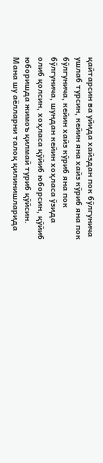қайтарсин ва уйида хайздан пок бўлгунича ушлаб турсин, кейин яна хайз кўриб яна пок бўлгунича, кейин хайз кўриб яна пок бўлгунича, шундан кейин хоҳласа ўзида олиб қолсин, хоҳласа қўйиб юборсин, қўйиб юборишда жимоъ қилмай туриб қўйсин. Мана шу аёлларни талоқ қилинишларида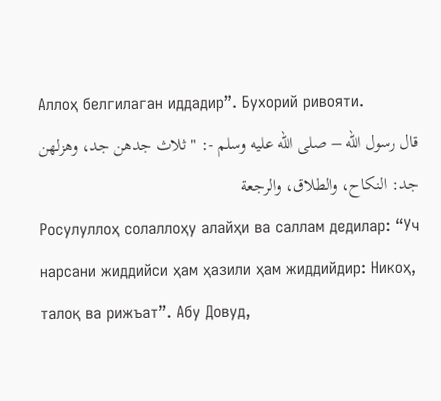Аллоҳ белгилаган иддадир”. Бухорий ривояти.
قال رسول الله – صلى الله عليه وسلم -: " ثلاث جدهن جد، وهزلهن جد: النكاح، والطلاق، والرجعة
Росулуллоҳ солаллоҳу алайҳи ва саллам дедилар: “Уч нарсани жиддийси ҳам ҳазили ҳам жиддийдир: Никоҳ, талоқ ва рижъат”. Абу Довуд,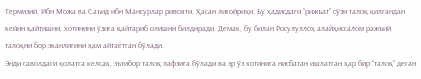Термизий, Ибн Можа ва Саъид ибн Мансурлар ривояти. Ҳасан лиғойриҳи. Бу ҳадисдаги “рижъат” сўзи талоқ қилгандан кейин қайтишни, хотинини ўзига қайтариб олишни билдиради. Демак, бу билан Росулуллоҳ алайҳиссалом ражъий талоқни бор эканлигини ҳам айтаётган бўлади.
Энди саволдаги ҳолатга келсак, эътибор талоқ лафзига бўлади ва эр ўз хотинига нисбатан ишлатган ҳар бир “талоқ” деган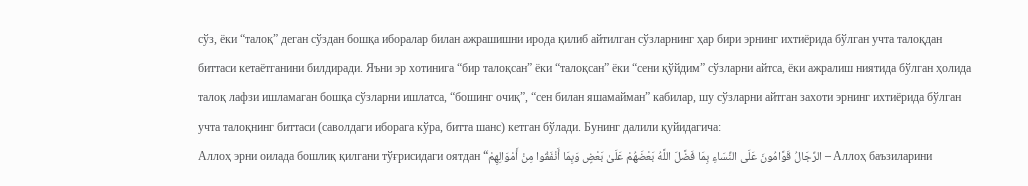сўз, ёки “талоқ” деган сўздан бошқа иборалар билан ажрашишни ирода қилиб айтилган сўзларнинг ҳар бири эрнинг ихтиёрида бўлган учта талоқдан биттаси кетаётганини билдиради. Яъни эр хотинига “бир талоқсан” ёки “талоқсан” ёки “сени қўйдим” сўзларни айтса, ёки ажралиш ниятида бўлган ҳолида талоқ лафзи ишламаган бошқа сўзларни ишлатса, “бошинг очиқ”, “сен билан яшамайман” кабилар, шу сўзларни айтган захоти эрнинг ихтиёрида бўлган учта талоқнинг биттаси (саволдаги иборага кўра, битта шанс) кетган бўлади. Бунинг далили қуйидагича:
Аллоҳ эрни оилада бошлиқ қилгани тўғрисидаги оятдан “الرِّجَالُ قَوَّامُونَ عَلَى النِّسَاءِ بِمَا فَضَّلَ اللَّهُ بَعْضَهُمْ عَلَىٰ بَعْضٍ وَبِمَا أَنْفَقُوا مِنْ أَمْوَالِهِمْ – Аллоҳ баъзиларини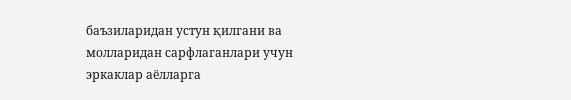баъзиларидан устун қилгани ва молларидан сарфлаганлари учун эркаклар аёлларга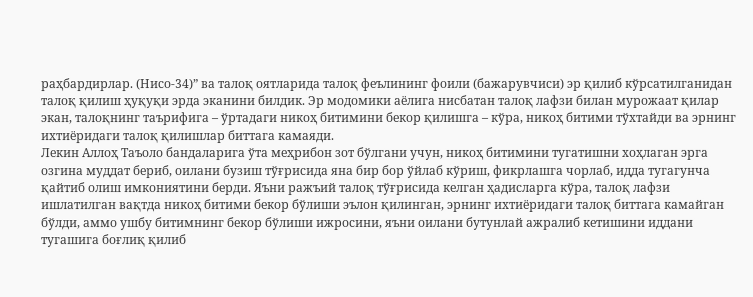раҳбардирлар. (Нисо-34)” ва талоқ оятларида талоқ феълининг фоили (бажарувчиси) эр қилиб кўрсатилганидан талоқ қилиш ҳуқуқи эрда эканини билдик. Эр модомики аёлига нисбатан талоқ лафзи билан мурожаат қилар экан, талоқнинг таърифига – ўртадаги никоҳ битимини бекор қилишга – кўра, никоҳ битими тўхтайди ва эрнинг ихтиёридаги талоқ қилишлар биттага камаяди.
Лекин Аллоҳ Таъоло бандаларига ўта меҳрибон зот бўлгани учун, никоҳ битимини тугатишни хоҳлаган эрга озгина муддат бериб, оилани бузиш тўғрисида яна бир бор ўйлаб кўриш, фикрлашга чорлаб, идда тугагунча қайтиб олиш имкониятини берди. Яъни ражъий талоқ тўғрисида келган ҳадисларга кўра, талоқ лафзи ишлатилган вақтда никоҳ битими бекор бўлиши эълон қилинган, эрнинг ихтиёридаги талоқ биттага камайган бўлди, аммо ушбу битимнинг бекор бўлиши ижросини, яъни оилани бутунлай ажралиб кетишини иддани тугашига боғлиқ қилиб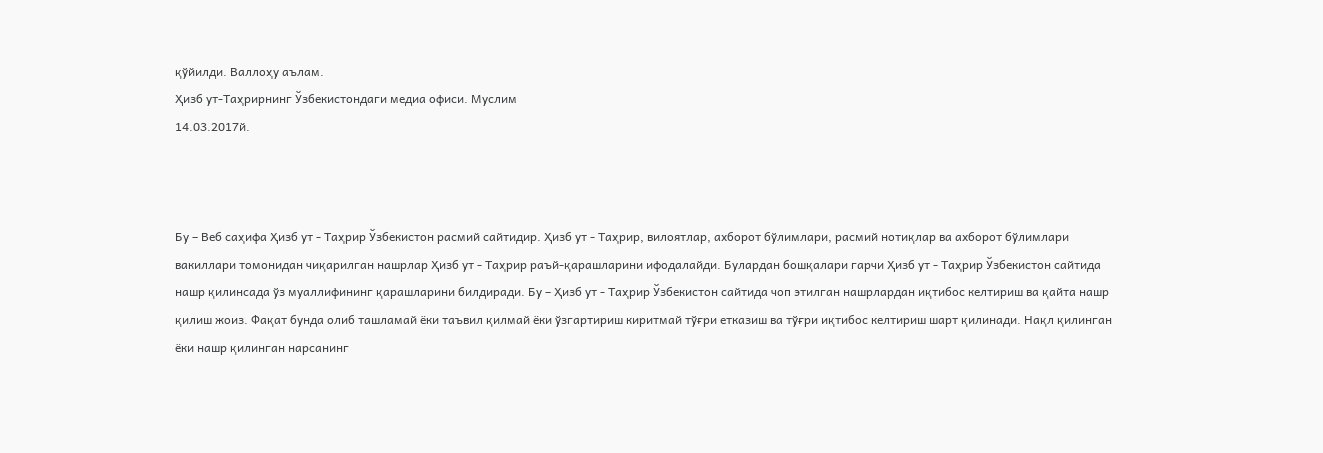қўйилди. Валлоҳу аълам.
Ҳизб ут-Таҳрирнинг Ўзбекистондаги медиа офиси. Муслим
14.03.2017й.



Бу – Веб саҳифа Ҳизб ут - Таҳрир Ўзбекистон расмий сайтидир. Ҳизб ут - Таҳрир, вилоятлар, ахборот бўлимлари, расмий нотиқлар ва ахборот бўлимлари вакиллари томонидан чиқарилган нашрлар Ҳизб ут - Таҳрир раъй-қарашларини ифодалайди. Булардан бошқалари гарчи Ҳизб ут - Таҳрир Ўзбекистон сайтида нашр қилинсада ўз муаллифининг қарашларини билдиради. Бу – Ҳизб ут - Таҳрир Ўзбекистон сайтида чоп этилган нашрлардан иқтибос келтириш ва қайта нашр қилиш жоиз. Фақат бунда олиб ташламай ёки таъвил қилмай ёки ўзгартириш киритмай тўғри етказиш ва тўғри иқтибос келтириш шарт қилинади. Нақл қилинган ёки нашр қилинган нарсанинг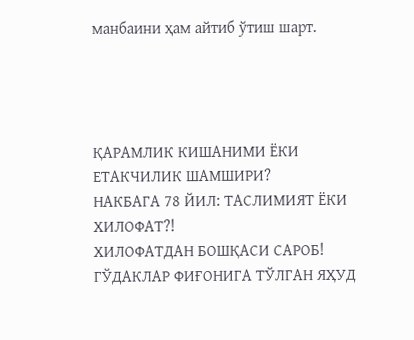манбаини ҳам айтиб ўтиш шарт.




ҚАРАМЛИК КИШАНИМИ ЁКИ ЕТАКЧИЛИК ШАМШИРИ?
НАКБАГА 78 ЙИЛ: ТАСЛИМИЯТ ЁКИ ХИЛОФАТ?!
ХИЛОФАТДАН БОШҚАСИ САРОБ!
ГЎДАКЛАР ФИҒОНИГА ТЎЛГАН ЯҲУД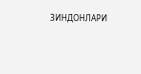ЗИНДОНЛАРИ